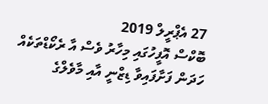27 އެޕްރީލް 2019
ބޮކްސް އޮފީހުގައި މިހާރު ވެސް އާ ރެކޯޑްތަކެއް ހަދަން ފަށާފައިވާ ޑިޒްނީ އާއި މާވެލްގެ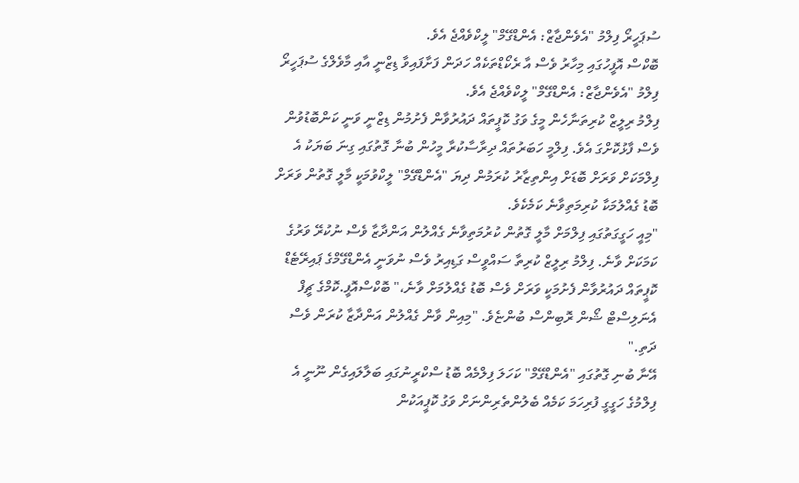ސުޕަހީރޯ ފިލްމު "އެވެންޖާޒް: އެންޑްގޭމް" ލީކްވެއްޖެ އެވެ.
ބޮކްސް އޮފީހުގައި މިހާރު ވެސް އާ ރެކޯޑްތަކެއް ހަދަން ފަށާފައިވާ ޑިޒްނީ އާއި މާވެލްގެ ސުޕަހީރޯ ފިލްމު "އެވެންޖާޒް: އެންޑްގޭމް" ލީކްވެއްޖެ އެވެ.
ފިލްމު ރިލީޒް ކުރިތަނާހެން މީގެ ވަގު ކޮޕީތައް ދައުރުވާން ފެށުމުން ޑިޒްނީ ވަނީ ކަންބޮޑުވުން ވެސް ފާޅުކޮށްގަ އެވެ. ފިލްމީ ހަބަރުތައް ދިރާސާކުރާ މީހުން ބުނާ ގޮތުގައި ގިނަ ބަޔަކު އެ ފިލްމަކަށް ވަރަށް ބޮޑަށް އިންތިޒާރު ކުރަމުން ދިޔަ "އެންޑްގޭމް" ލީކްވުމަކީ މާލީ ގޮތުން ވަރަށް ބޮޑު ގެއްލުމަކާ ކުރިމަތިވާނެ ކަމެކެވެ.
"މިއީ ހަގީގަތުގައި ފިލްމަށް މާލީ ގޮތުން ކުރުމަތިވާނެ ގެއްލުން އަންދާޒާ ވެސް ނުކުރޭ ވަރުގެ ކަމަކަށް ވާނެ. ފިލްމު ރިލީޒް ކުރިތާ ސައްވީސް ގަޑިއިރު ވެސް ނުވަނީ އެންޑްގޭމްގެ ޕައިރޭޓެޑް ކޮޕީތައް ދައުރުވާން ފެށުމަކީ ވަރަށް ވެސް ބޮޑު ގެއްލުމަށް ވާނެ،" ބޮކްސްއޮފީ.ކޮމްގެ ޗީފް އެނަލިސްޓް ޝޯން ރޮބިންސް ބުންޏެވެ. "މިއިން ވާން ގެއްލުން އަންދާޒާ ކުރަން ވެސް ދަތި."
އޭނާ ބުނި ގޮތުގައި "އެންޑްގޭމް" ކަހަލަ ފިލްމެއް ބޮޑު ސްކްރީނުގައި ބަލާލައިގެން ނޫނީ އެ ފިލްމުގެ ހަގީގީ ފުރިހަމަ ކަމެއް ބެލުންތެރިންނަށް ވަގު ކޮޕީއަކުން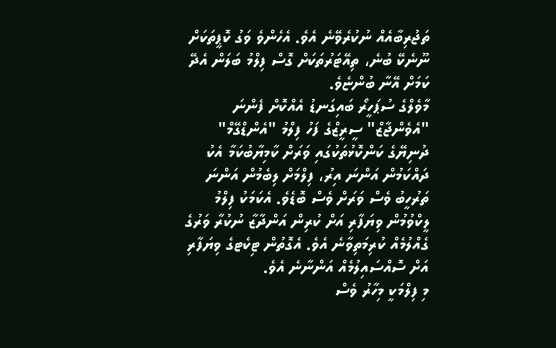ތަޖުރިބާއެއް ނުކުރެވޭނެ އެވެ. އެހެންވެ ވަގު ކޮޕީތަކަށް ނޫނެކޭ ބުނެ، ތިއޭޓަރުތަކަށް ގޮސް ފިލްމު ބަލަން އެދޭ ކަމަށް އޭނާ ބުންޏެވެ.
މާވެލްގެ ސުޕަހީރޯ ބައިގަނޑު އެއްކޮށް ފެންނަ "އެވެންޖާޒް" ސީރީޒްގެ ފަހު ފިލްމު "އެންޑްގޭމް" ދުނިޔޭގެ ކަންކޮޅުތަކުގައި ވަރަށް ކާމިޔާބުކަމާ އެކު ދައްކަމުން އަންނަ އިރު، ފިލްމަށް ލިބެމުން އަންނަ ތަރުހީބު ވެސް ވަރަށް ވެސް ބޮޑެވެ. އެކަމަކު ފިލްމު ލީކްވުމުން ވިޔަފާރި އަށް ކުރިން އަންދާޒާ ނުކުރާ ވަރުގެ ގެއްލުމެއް ކުރިމަތިވާނެ އެވެ. އެގޮތުން ޓިކެޓގެ ވިޔަފާރި އަށް ސޮއްސައިލުމެއް އަންނާނެ އެވެ.
މި ފިލްމަކީ މިހާރު ވެސް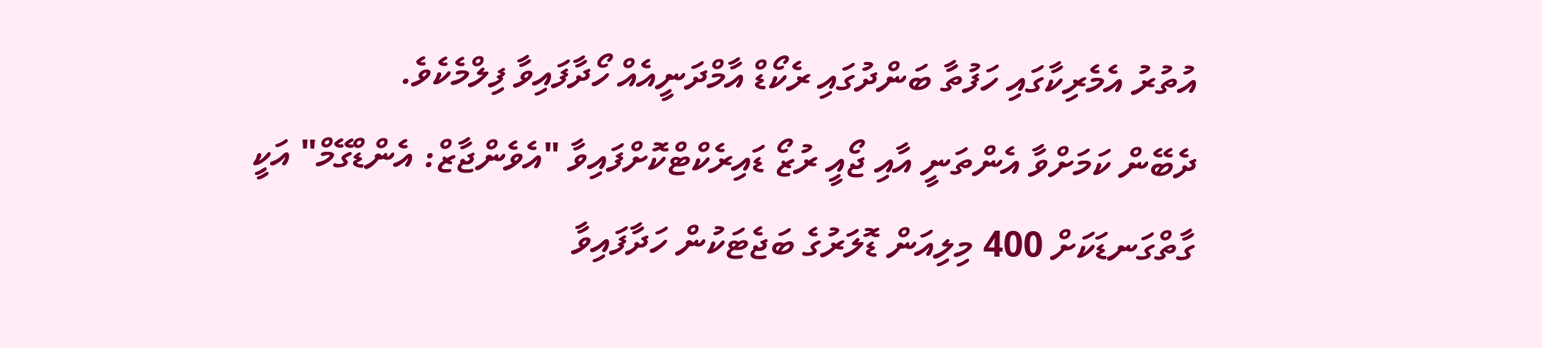އުތުރު އެމެރިކާގައި ހަފުތާ ބަންދުގައި ރެކޯޑް އާމްދަނީއެއް ހޯދާފައިވާ ފިލްމެކެވެ.
ދެބޭން ކަމަށްވާ އެންތަނީ އާއި ޖޯއީ ރުޒޯ ޑައިރެކްޓްކޮށްފައިވާ "އެވެންޖާޒް: އެންޑްގޭމް" އަކީ ގާތްގަނޑަކަށް 400 މިލިއަން ޑޮލަރުގެ ބަޖެޓަކުން ހަދާފައިވާ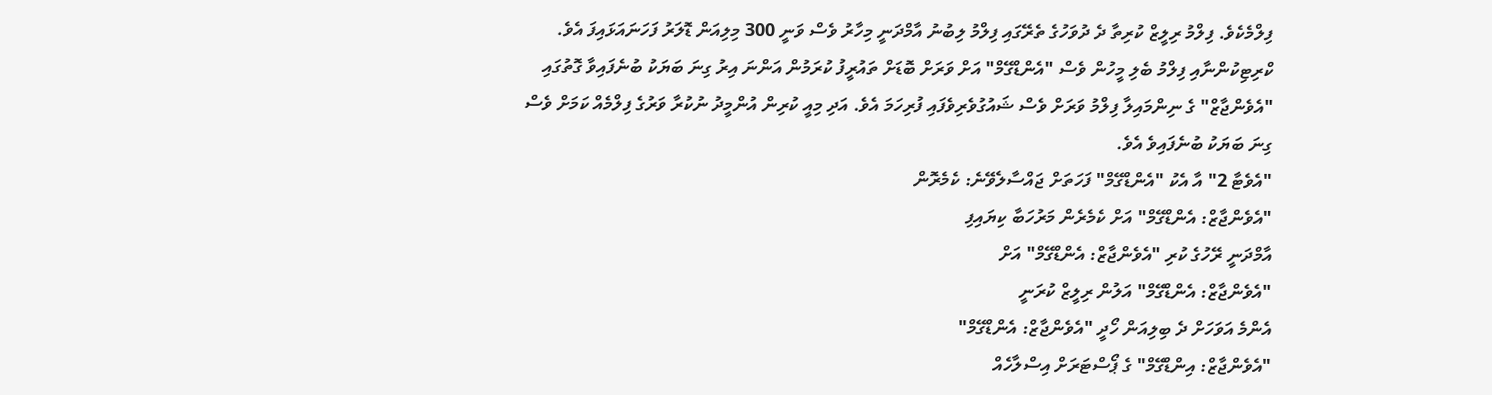ފިލްމެކެވެ. ފިލްމު ރިލީޒް ކުރިތާ ދެ ދުވަހުގެ ތެރޭގައި ފިލްމު ލިބުނު އާމްދަނީ މިހާރު ވެސް ވަނީ 300 މިލިއަން ޑޮލަރު ފަހަނައަޅައިފަ އެވެ.
ކްރިޓިކުންނާއި ފިލްމު ބެލި މީހުން ވެސް "އެންޑްގޭމް" އަށް ވަރަށް ބޮޑަށް ތައުރީފު ކުރަމުން އަންނަ އިރު ގިނަ ބަޔަކު ބުނެފައިވާ ގޮތުގައި "އެވެންޖާޒް" ގެ ނިންމައިލާ ފިލްމު ވަރަށް ވެސް ޝައުގުވެރިވެފައި ފުރިހަމަ އެވެ. އަދި މިއީ ކުރިން އުންމީދު ނުކުރާ ވަރުގެ ފިލްމެއް ކަމަށް ވެސް ގިނަ ބަޔަކު ބުނެފައިވެ އެވެ.
"އެވެޓާ 2" އާ އެކު "އެންޑްގޭމް" ފަހަތަށް ޖައްސާލެވޭނެ: ކެމެރޮން
"އެވެންޖާޒް: އެންޑްގޭމް" އަށް ކެމެރެން މަރުހަބާ ކިޔައިފި
އާމްދަނީ ރޭހުގެ ކުރި "އެވެންޖާޒް: އެންޑްގޭމް" އަށް
"އެވެންޖާޒް: އެންޑްގޭމް" އަލުން ރިލީޒް ކުރަނީ
އެންމެ އަވަހަށް ދެ ބިލިއަން ހޯދީ "އެވެންޖާޒް: އެންޑްގޭމް"
"އެވެންޖާޒް: އިންޑްގޭމް" ގެ ޕޯސްޓަރަށް އިސްލާހެއް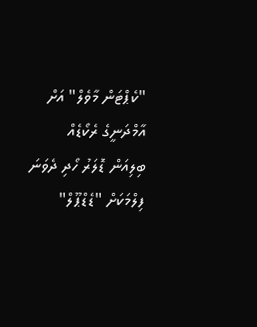"ކެޕްޓަން މާވެލް" އަށް އާމްދަނީގެ ރެކޯޑެއް
ބިލިއަން ޑޮލަރު ހޯދި ދެވަނަ ފިލްމަކަށް "ޑެޑްޕޫލް"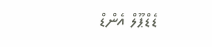ޑެޑްޕޫލް އެންޑް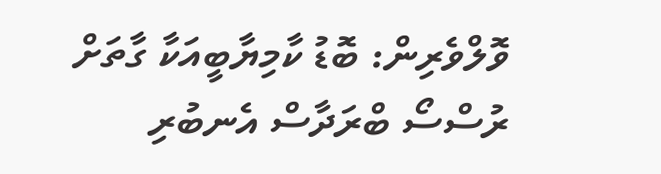ވޮލްވެރިން: ބޮޑު ކާމިޔާބީއަކާ ގާތަށް
ރުސްސޯ ބްރަދާސް އެނބުރި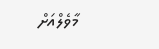މާވެލްއަށް